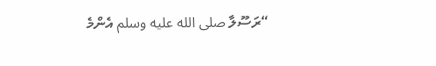“ރަސޫލާ صلى الله عليه وسلم އެންމެ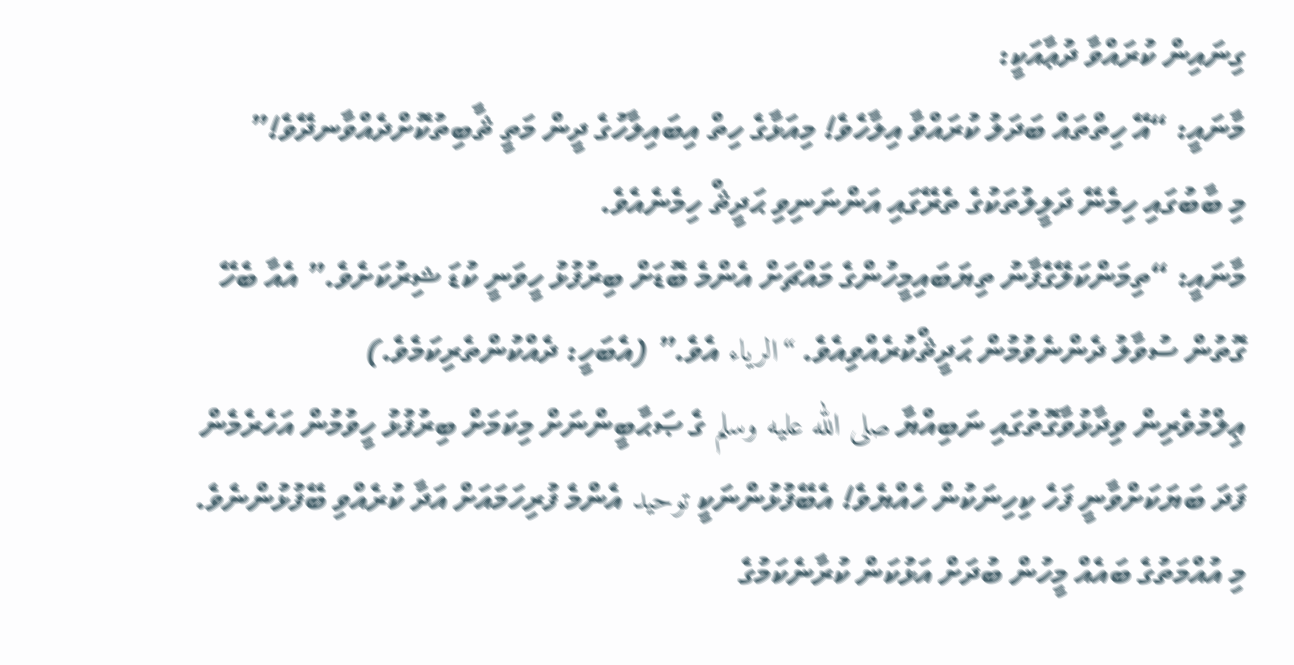ގިނައިން ކުރައްވާ ދުޢާއަކީ:
މާނައީ: “އޭ ހިތްތައް ބަދަލު ކުރައްވާ އިލާހެވެ! މިއަޅާގެ ހިތް އިބައިލާހުގެ ދީން މަތީ ޘާބިތުކޮށްދެއްވާނދޭވެ!”
މި ބާބުގައި ހިމެނޭ ދަލީލުތަކުގެ ތެރޭގައި އަންނަނިވި ޙަދީޘް ހިމެނެއެވެ.
މާނައީ: “ތިމަންކަލޭގެފާނު ތިޔަބައިމީހުންގެ މައްޗަށް އެންމެ ބޮޑަށް ބިރުފުޅު ހީވަނީ ކުޑަ ޝިރުކަށެވެ.” އެއާ ބެހޭ ގޮތުން ސުވާލު ދެންނެވުމުން ޙަދީޘްކުރެއްވިއެވެ. “الرياء އެވެ.” (އެބަހީ: ދެއްކުންތެރިކަމެވެ.)
ޢިލްމުވެރިން ވިދާޅުވާގޮތުގައި ނަބިއްޔާ صلى الله عليه وسلم ގެ ޞަޙާބީންނަށް މިކަމަށް ބިރުފުޅު ހީވުމުން އަހެރެމެން ފަދަ ބަޔަކަށްވާނީ ފަހެ ކިހިނަކުން ހެއްޔެވެ! އެބޭފުޅުންނަކީ توحيد އެންމެ ފުރިހަމައަށް އަދާ ކުރެއްވި ބޭފުޅުންނެވެ.
މި އުއްމަތުގެ ބައެއް މީހުން ބުދަށް އަޅުކަން ކުރާނެކަމުގެ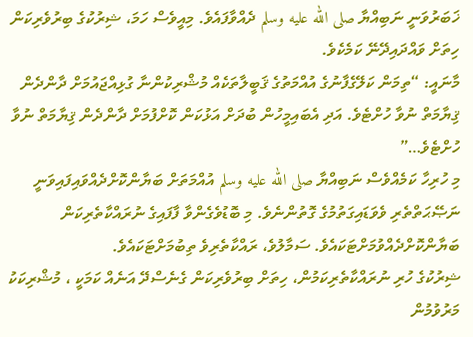ޚަބަރުވަނީ ނަބިއްޔާ صلى الله عليه وسلم ދެއްވާފައެވެ. މިއީވެސް ހަމަ، ޝިރުކުގެ ބިރުވެރިކަން ހިތަށް ވައްދައިދޭނޭ ކަމެކެވެ.
މާނައީ: “ތިމަން ކަލޭގެފާނުގެ އުއްމަތުގެ ޤަބީލާތަކެއް މުޝްރިކުންނާ ގުޅިއްޖައުމަށް ދާންދެން ޤިޔާމަތް ނުވާ ހުށްޓެވެ. އަދި އެބައިމީހުން ބުދަށް އަޅުކަން ކޮށްފުމަށް ދާންދެން ޤިޔާމަތް ނުވާ ހުށްޓެވެ…”
މި ހުރިހާ ކަމެއްވެސް ނަބިއްޔާ صلى الله عليه وسلم އުއްމަތަށް ބަޔާންކޮށްދެއްވައިފައިވަނީ ނަޞޭޙަތްތެރި ވެވަޑައިގަތުމުގެ ގޮތުންނެވެ. މި ބޮޑުވެގެންވާ ފާފައިގެ ނުރައްކާތެރިކަން ބަޔާންކޮށްދެއްވުމަށްޓަކައެވެ. ސަމާލުވެ، ރައްކާތެރިވެ ތިބުމަށްޓަކައެވެ.
ޝިރުކުގެ ހުރި ނުރައްކާތެރިކަމުން، ހިތަށް ބިރުވެރިކަން ގެނެސްދޭ އަނެއް ކަމަކީ ، މުޝްރިކަކު މަރުވުމުން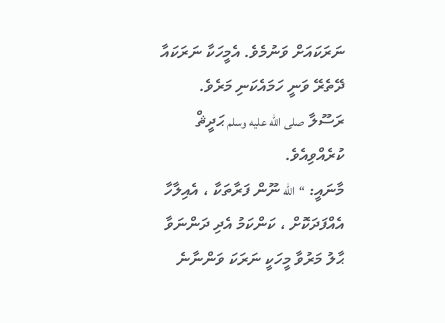ނަރަކައަށް ވަނުމެވެ. އެމީހަކާ ނަރަކައާ ދޭތެރޭ ވަނީ ހަމައެކަނި މަރެވެ.
ރަސޫލާ صلى الله عليه وسلم ޙަދީޘް ކުރެއްވިއެވެ.
މާނައީ: “الله ނޫން ފަރާތަކާ ، އެއިލާހާ އެއްފަދަކޮށް ، ކަންކަމު އެދި ދަންނަވާ ޙާލު މަރުވާ މީހަކީ ނަރަކަ ވަންނާނެ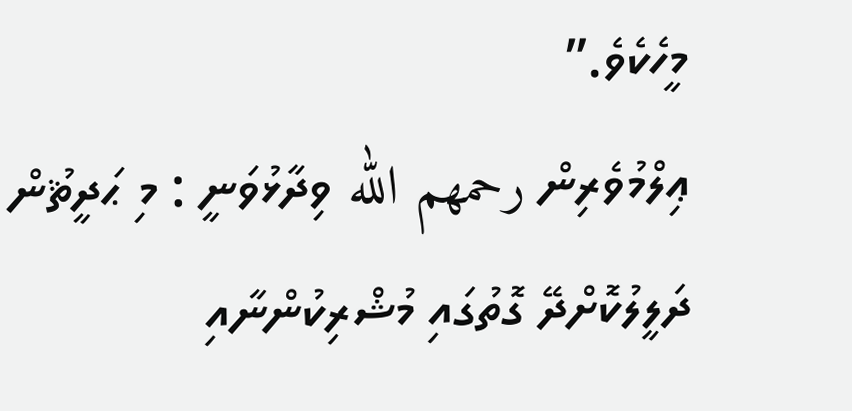މީހެކެވެ.”
ޢިލްމުވެރިން رحمهم الله ވިދާޅުވަނީ : މި ޙަދީޘުން ދަލީލުކޮށްދޭ ގޮތުގައި މުޝްރިކުންނާއި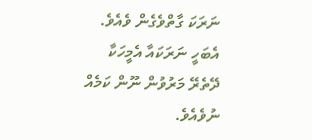ނަރަކަ ގާތްވެގެން ވެއެވެ. އެބަހީ ނަރަކައާ އެމީހަކާ ދޭތެރޭ މަރުވުން ނޫން ކަމެއް ނުވެއެވެ.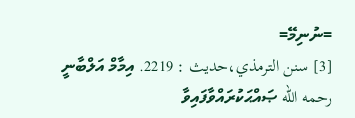=ނުނިމޭ=
[3] سنن الترمذي،حديث : 2219. އިމާމް އަލްބާނީ رحمه الله ޞައްޙަކުރައްވާފައިވާ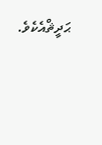ޙަދީޘްއެކެވެ.